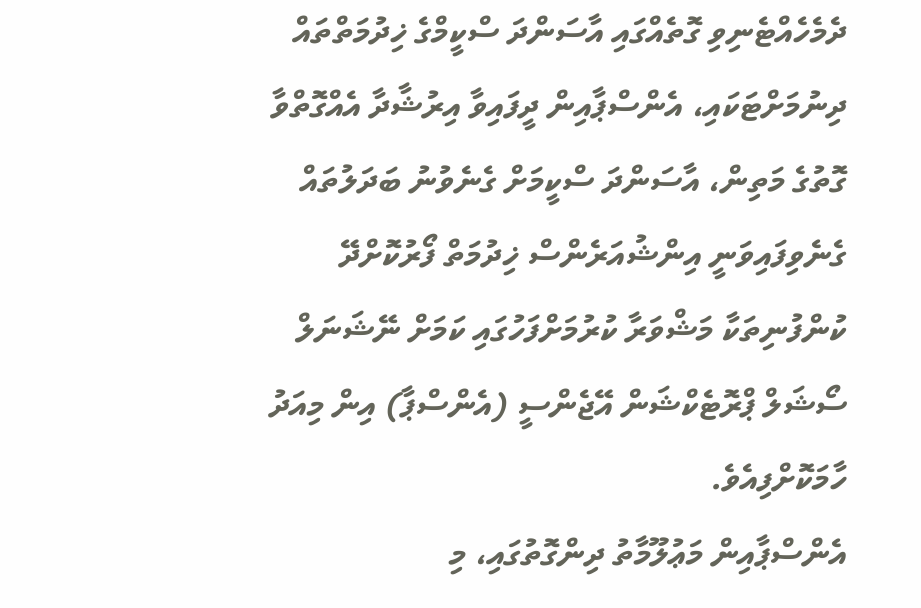ދެމެހެއްޓެނިވި ގޮތެއްގައި އާސަންދަ ސްކީމްގެ ޚިދުމަތްތައް ދިނުމަށްޓަކައި، އެންސްޕާއިން ދީފައިވާ އިރުޝާދާ އެއްގޮތްވާ ގޮތުގެ މަތިން، އާސަންދަ ސްކީމަށް ގެނެވުނު ބަދަލުތައް ގެނެވިފައިވަނީ އިންޝުއަރެންސް ޚިދުމަތް ފޯރުކޮށްދޭ ކުންފުނިތަކާ މަޝްވަރާ ކުރުމަށްފަހުގައި ކަމަށް ނޭޝަނަލް ސޯޝަލް ޕްރޮޓެކްޝަން އޭޖެންސީ (އެންސްޕާ) އިން މިއަދު ހާމަކޮށްފިއެވެ.
އެންސްޕާއިން މަޢުލޫމާތު ދިންގޮތުގައި، މި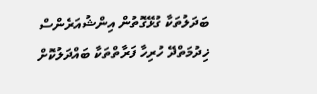ބަދަލުތަކާ ގުޅޭގޮތުން އިންޝުއަރެންސް ޚިދުމަތްދޭ ހުރިހާ ފަރާތްތަކާ ބައްދަލުކޮށް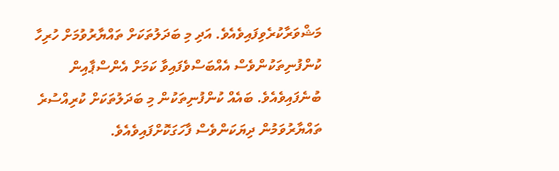މަޝްވަރާކުރެވިފައިވެއެވެ. އަދި މި ބަދަލުތަކަށް ތައްޔާރުވުމަށް ހުރިހާ ކުންފުނިތަކުންވެސް އެއްބަސްވެފައިވާ ކަމަށް އެންސްޕާއިން ބުނެފައިވެއެވެ. ބައެއް ކުންފުނިތަކުން މި ބަދަލުތަކަށް ކުރިއްސުރެ ތައްޔާރުވަމުން ދިޔަކަންވެސް ފާހަގަކޮށްފައިވެއެވެ.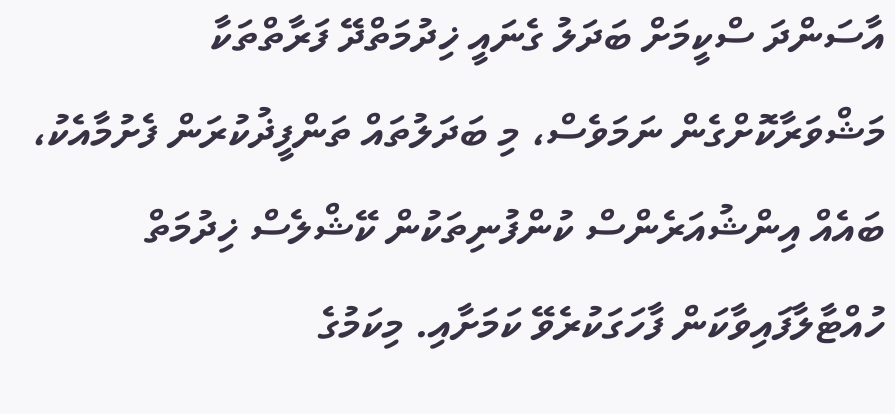އާސަންދަ ސްކީމަށް ބަދަލު ގެނައީ ޚިދުމަތްދޭ ފަރާތްތަކާ މަޝްވަރާކޮށްގެން ނަމަވެސް، މި ބަދަލުތައް ތަންފީޛުކުރަން ފެށުމާއެކު، ބައެއް އިންޝުއަރެންސް ކުންފުނިތަކުން ކޭޝްލެސް ޚިދުމަތް ހުއްޓާލާފައިވާކަން ފާހަގަކުރެވޭ ކަމަށާއި. މިކަމުގެ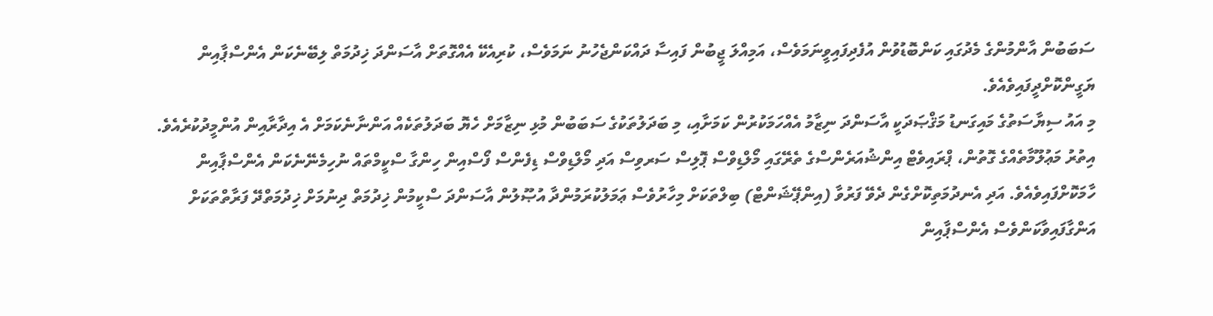ސަބަބުން އާންމުންގެ މެދުގައި ކަންބޮޑުވުން އުފެދިފައިވީނަމަވެސް، އަމިއްލަ ޖީބުން ފައިސާ ދައްކަންޖެހުނު ނަމަވެސް، ކުރިއެކޭ އެއްގޮތަށް އާސަންދަ ޚިދުމަތް ލިބޭނެކަން އެންސްޕާއިން ޔަގީންކޮށްދީފައިވެއެވެ.
މި އައު ސިޔާސަތުގެ މައިގަނޑު މަޤްޞަދަކީ އާސަންދަ ނިޒާމު އެއްހަމަކުރުން ކަމަށާއި، މި ބަދަލުތަކުގެ ސަބަބުން މުޅި ނިޒާމަށް ހެޔޮ ބަދަލުތަކެއް އަންނާނެކަމަށް އެ އިދާރާއިން އުންމީދުކުރެއެވެ.
އިތުރު މަޢުލޫމާތެއްގެ ގޮތުން، ޕްރައިވެޓް އިންޝުއަރެންސްގެ ތެރޭގައި މޯލްޑިވްސް ޕޮލިސް ސަރވިސް އަދި މޯލްޑިވްސް ޑިފެންސް ފޯސްއިން ހިންގާ ސްކީމްތައް ނުހިމެނޭނެކަން އެންސްޕާއިން ހާމަކޮށްފައިވެއެވެ. އަދި އެނދުމަތިކޮށްގެން ދެވޭ ފަރުވާ (އިންޕޭޝަންޓް) ބިލްތަކަށް މިހާރުވެސް ޢަމަލުކުރަމުންދާ އުޞޫލުން އާސަންދަ ސްކީމުން ޚިދުމަތް ދިނުމަށް ޚިދުމަތްދޭ ފަރާތްތަކަށް އަންގާފައިވާކަންވެސް އެންސްޕާއިން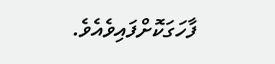ފާހަގަކޮށްފައިވެއެވެ.